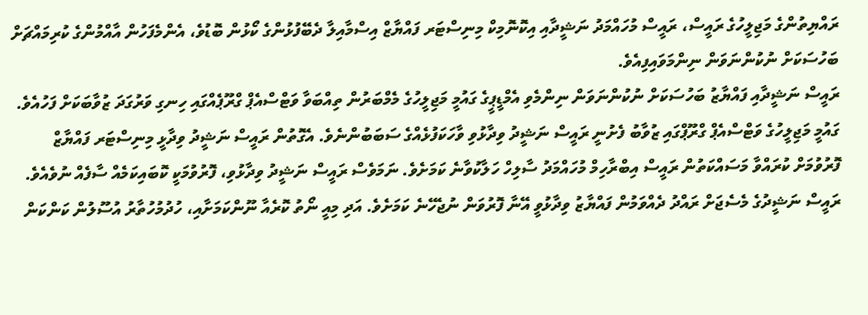ރައްޔިތުންގެ މަޖިލީހުގެ ރައީސް، ރައީސް މުހައްމަދު ނަޝީދާއި އިކޮނޮމިކް މިނިސްޓަރ ފައްޔާޒް އިސްމާއިލާ ދެބޭފުޅުންގެ ކޯޅުން ބޮޑުވެ، އެންމެފަހުން އާއްމުންގެ ކުރިމައްޗަށް ބަހުސަކަށް ނުކުންނަވަން ނިންމަވައިފިއެވެ.
ރައީސް ނަޝީދާއި ފައްޔާޒު ބަހުސަކަށް ނުކުންނަވަން ނިންމެވި އެމްޑީޕީގެ ގައުމީ މަޖިލީހުގެ މެމްބަރުން ތިއްބަވާ ވަޓްސްއެޕް ގްރޫޕެއްގައި ހިނގި ވަރުގަދަ ޒުވާބަކަށް ފަހުއެވެ.
ގައުމީ މަޖިލީހުގެ ވަޓްސްއެޕް ގްރޫޕްގައި ޒުވާބު ފެށުނީ ރައީސް ނަޝީދު ވިދާޅުވި ވާހަކަފުޅެއްގެ ސަބަބުންނެވެ. އެގޮތުން ރައީސް ނަޝީދު ވިދާޅީ މިނިސްޓަރ ފައްޔާޒް ފޮރުވުމަށް ކުރައްވާ މަސައްކަތުން ރައީސް އިބްރާހިމް މުހައްމަދު ސާލިހް ހަލާކުވާނެ ކަމަށެވެ. ނަމަވެސް ރައީސް ނަޝީދު ވިދާޅުވި، ފޮރުވުމަކީ ކޮބައިކަމެއް ސާފެއް ނުވެއެވެ. ރައީސް ނަޝީދުގެ މެސެޖަށް ރައްދު ދެއްވަމުން ފައްޔާޒު ވިދާޅުވީ އޭނާ ފޮރުވަން ނުޖެހޭނެ ކަމަށެވެ. އަދި މިއީ ނޯތު ކޮރެއާ ނޫންކަމަށާއި، ހުދުމުހުތާރު އުސޫލުން ކަންކަން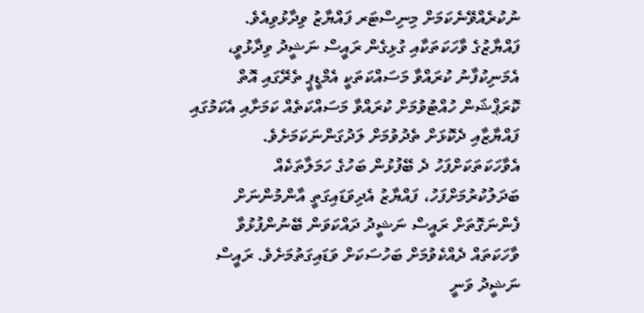ނުކުރެއްވޭނެކަމަށް މިނިސްޓަރ ފައްޔާޒު ވިދާޅުވިއެވެ.
ފައްޔާޒުގެ ވާހަކަތަކާއި ގުޅިގެން ރައީސް ނަޝީދު ވިދާޅުވީ، އެމަނިކުފާނު ކުރައްވާ މަސައްކަތަކީ އެމްޑީޕީ ތެރޭގައި އޮތް ކޮރަޕްޝަން ހުއްޓުވުމަށް ކުރައްވާ މަސައްކަތެއް ކަމަށާއި އެކަމުގައި ފައްޔާޒާއި ދެކޮޅަށް ތެދުވުމަށް ލަދުގަންނަކަމަށެވެ.
އެވާހަކަތަކަށްފަހު ދެ ބޭފުޅުން ބަހުގެ ހަމަލާތަކެއް ބަދަލުކުރުމަށްފަހު، ފައްޔާޒު އެދިވަޑައިގަތީ އާންމުންނަށް ފެންނަގޮތަށް ރައީސް ނަޝީދު ދައްކަވަން ބޭނުންފުޅުވާ ވާހަކަތައް ދެއްކެވުމަށް ބަހުސަކަށް ވަޑައިގަތުމަށެވެ. ރައީސް ނަޝީދު ވަނީ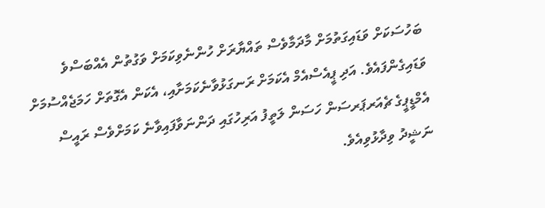ބަހުސަކަށް ވަޑައިގަތުމަށް މާދަމާވެސް ތައްޔާރަށް ހުންނެވިކަމަށް ވަގުތުން އެއްބަސްވެ ވަޑައިގެންފައެވެ. އަދި ޕީއެސްއެމް އެކަމަށް ރަނގަޅުވާނެކަމަށާއި، އެކަން އެގޮތަށް ހަމަޖެއްސުމަށް އެމްޑީޕީގެ ޗެއަރޕަރސަން ހަސަން ލަތީފު އަރިހުގައި ދަންނަވާފައިވާނެ ކަމަށްވެސް ރައީސް ނަޝީދު ވިދާޅުވިއެވެ.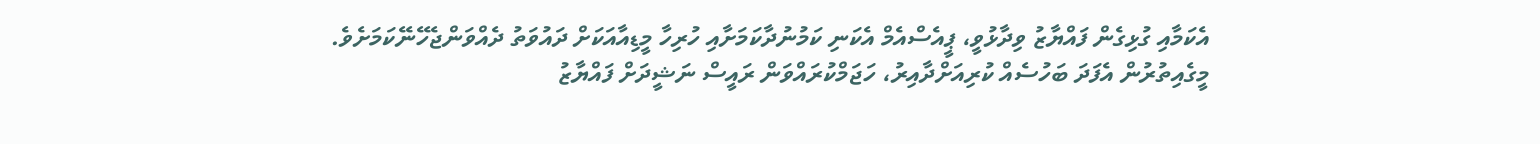އެކަމާއި ގުޅިގެން ފައްޔާޒު ވިދާޅުވީ، ޕީއެސްއެމް އެކަނި ކަމުނުދާކަމަށާއި ހުރިހާ މީޑިއާއަކަށް ދައުވަތު ދެއްވަންޖެހޭނޭކަމަށެވެ. މީގެއިތުރުން އެފަދަ ބަހުސެއް ކުރިއަށްދާއިރު، ހަޖަމްކުރައްވަން ރައީސް ނަޝީދަށް ފައްޔާޒު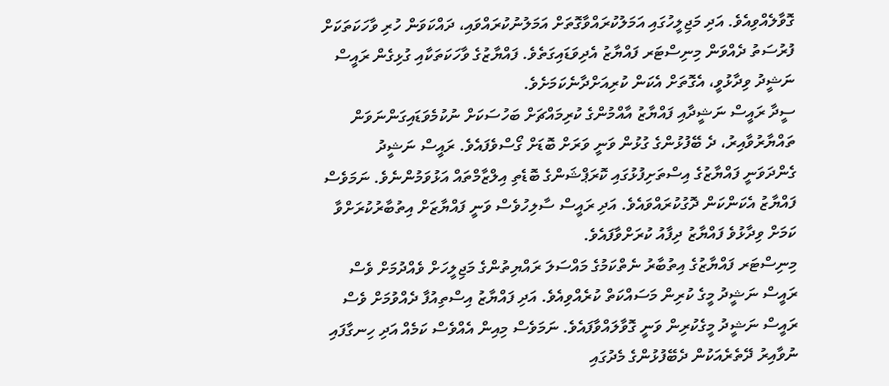ގޮވާލެއްވިއެވެ. އަދި މަޖިލީހުގައި އަމަލުކުރައްވާގޮތަށް އަމަލުނުކުރައްވައި، ދައްކަވަން ހުރި ވާހަކަތަކަށް ފުރުސަތު ދެއްވަން މިނިސްޓަރ ފައްޔާޒު އެދިވަޑައިގަތެވެ. ފައްޔާޒުގެ ވާހަކަތަކާއި ގުޅިގެން ރައީސް ނަޝީދު ވިދާޅުވީ، އެގޮތަށް އެކަން ކުރިއަށްދާނެކަމަށެވެ.
ސީދާ ރައީސް ނަޝީދާއި ފައްޔާޒު އާއްމުންގެ ކުރިމައްޗަށް ބަހުސަކަށް ނުކުމެވަޑައިގަންނަވަން ތައްޔާރުވާއިރު، ދެ ބޭފުޅުންގެ ގުޅުން ވަނީ ވަރަށް ބޮޑަށް ގޯސްވެފައެވެ. ރައީސް ނަޝީދު ގެންދަވަނީ ފައްޔާޒުގެ އިސްތަށިފުޅުގައި ކޮރަޕްޝަންގެ ބޮޑެތި އިލްޒާމްތައް އަޅުވަމުންނެވެ. ނަމަވެސް ފައްޔާޒު އެކަންކަން ދޮގުކުރައްވައެވެ. އަދި ރައީސް ސާލިހުވެސް ވަނީ ފައްޔާޒަށް އިތުބާރުކުރަށްވާ ކަމަށް ވިދާޅުވެ ފައްޔާޒު ދިފާއު ކުރަށްވާފައެވެ.
މިނިސްޓަރ ފައްޔާޒުގެ އިތުބާރު ނެތްކަމުގެ މައްސަލަ ރައްޔިތުންގެ މަޖިލީހަށް ވެއްދުމަށް ވެސް ރައީސް ނަޝީދު މީގެ ކުރިން މަސައްކަތް ކުރެއްވިއެވެ. އަދި ފައްޔާޒު އިސްތިއުފާ ދެއްވުމަށް ވެސް ރައީސް ނަޝީދު މީގެކުރިން ވަނީ ގޮވާލައްވާފައެވެ. ނަމަވެސް މިއިން އެއްވެސް ކަމެއް އަދި ހިނގާފައި ނުވާއިރު ދޭތެރެއަކުން ދެބޭފުޅުންގެ މެދުގައި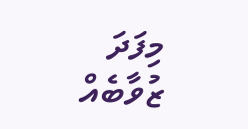މިފަދަ ޒުވާބެއް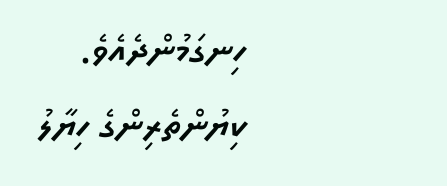ހިނގަމުންދެއެވެ.
ކިޔުންތެރިންގެ ހިޔާލު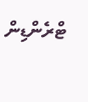ޓްރެންޑިން